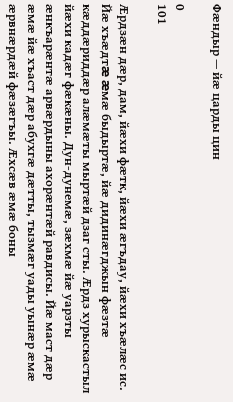Фæндыр — йæ царды цин

0
101

Æрдзæн дæр, дам, йæхи фæтк, йæхи æгъдау, йæхи хъæлæс ис. Йæ хъæдтæ æмæ быдыртæ, йæ дидинæгджын фæзтæ кæддæриддæр алæмæты мыртæй дзаг сты. Æрдз хурыскастыл йæхи кадæг фæкæны. Дун-дунемæ, зæхмæ йæ уарзты æнкъарæнтæ арвæрдыны ахорæнтæй равдисы. Йæ маст дæр æмæ йæ хъаст дæр абухгæ дæтты, тызмæг уады уынæр æмæ æрвнæрдæй фæзæгъы. Æхсæв æмæ боны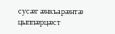сусæг æнкъарæнтæ цыппæрцæст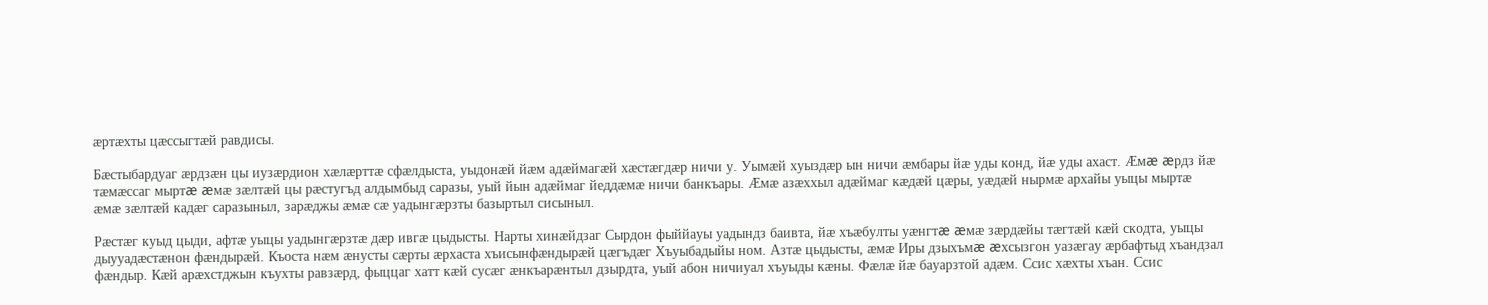æртæхты цæссыгтæй равдисы.

Бæстыбардуаг æрдзæн цы иузæрдион хæлæрттæ сфæлдыста, уыдонæй йæм адæймагæй хæстæгдæр ничи у. Уымæй хуыздæр ын ничи æмбары йæ уды конд, йæ уды ахаст. Æмæ æрдз йæ тæмæссаг мыртæ æмæ зæлтæй цы рæстугъд алдымбыд саразы, уый йын адæймаг йеддæмæ ничи банкъары. Æмæ азæххыл адæймаг кæдæй цæры, уæдæй нырмæ архайы уыцы мыртæ æмæ зæлтæй кадæг саразыныл, зарæджы æмæ сæ уадынгæрзты базыртыл сисыныл.

Рæстæг куыд цыди, афтæ уыцы уадынгæрзтæ дæр ивгæ цыдысты. Нарты хинæйдзаг Сырдон фыййауы уадындз баивта, йæ хъæбулты уæнгтæ æмæ зæрдæйы тæгтæй кæй скодта, уыцы дыууадæстæнон фæндырæй. Къоста нæм æнусты сæрты æрхаста хъисынфæндырæй цæгъдæг Хъуыбадыйы ном. Азтæ цыдысты, æмæ Иры дзыхъмæ æхсызгон уазæгау æрбафтыд хъандзал фæндыр. Кæй арæхстджын къухты равзæрд, фыццаг хатт кæй сусæг æнкъарæнтыл дзырдта, уый абон ничиуал хъуыды кæны. Фæлæ йæ бауарзтой адæм. Ссис хæхты хъан. Ссис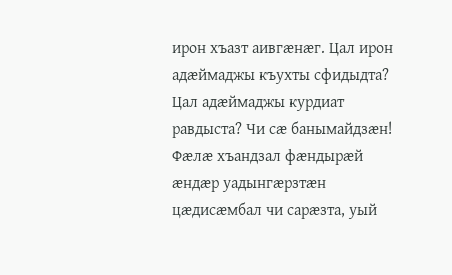ирон хъазт аивгæнæг. Цал ирон адæймаджы къухты сфидыдта? Цал адæймаджы курдиат равдыста? Чи сæ банымайдзæн! Фæлæ хъандзал фæндырæй æндæр уадынгæрзтæн цæдисæмбал чи сарæзта, уый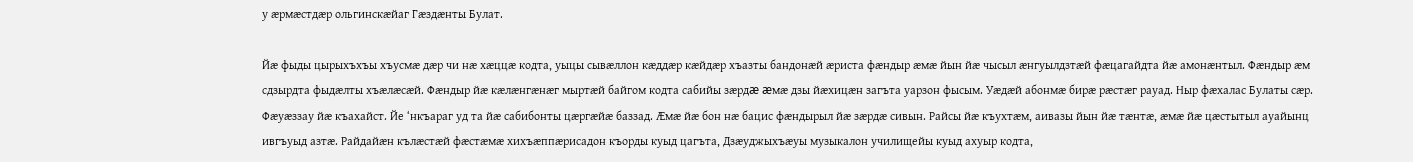у æрмæстдæр ольгинскæйаг Гæздæнты Булат.

Йæ фыды цырыхъхъы хъусмæ дæр чи нæ хæццæ кодта, уыцы сывæллон кæддæр кæйдæр хъазты бандонæй æриста фæндыр æмæ йын йæ чысыл æнгуылдзтæй фæцагайдта йæ амонæнтыл. Фæндыр æм сдзырдта фыдæлты хъæлæсæй. Фæндыр йæ кæлæнгæнæг мыртæй байгом кодта сабийы зæрдæ æмæ дзы йæхицæн загъта уарзон фысым. Уæдæй абонмæ бирæ рæстæг рауад. Ныр фæхалас Булаты сæр. Фæуæззау йæ къахайст. Йе ‘нкъараг уд та йæ сабибонты цæргæйæ баззад. Æмæ йæ бон нæ бацис фæндырыл йæ зæрдæ сивын. Райсы йæ къухтæм, аивазы йын йæ тæнтæ, æмæ йæ цæстытыл ауайынц ивгъуыд азтæ. Райдайæн кълæстæй фæстæмæ хихъæппæрисадон къорды куыд цагъта, Дзæуджыхъæуы музыкалон училищейы куыд ахуыр кодта,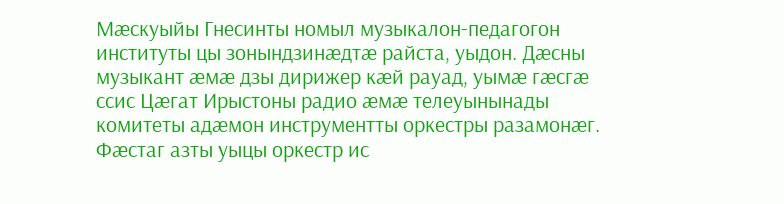Мæскуыйы Гнесинты номыл музыкалон-педагогон институты цы зонындзинæдтæ райста, уыдон. Дæсны музыкант æмæ дзы дирижер кæй рауад, уымæ гæсгæ ссис Цæгат Ирыстоны радио æмæ телеуынынады комитеты адæмон инструментты оркестры разамонæг. Фæстаг азты уыцы оркестр ис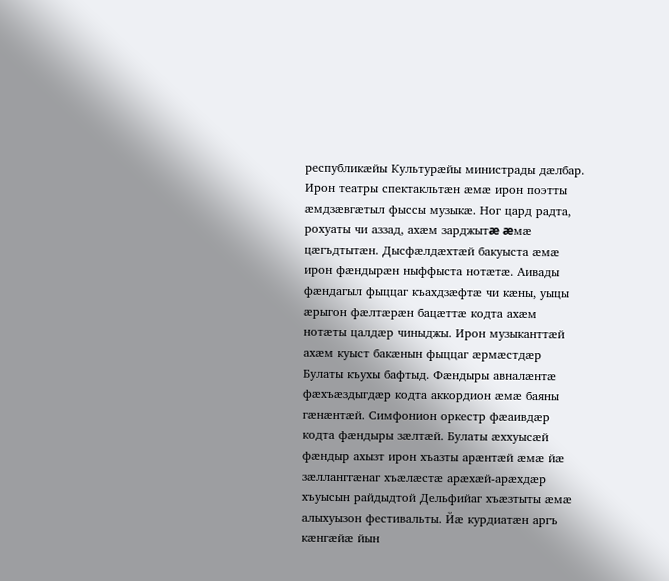республикæйы Культурæйы министрады дæлбар. Ирон театры спектакльтæн æмæ ирон поэтты æмдзæвгæтыл фыссы музыкæ. Ног цард радта, рохуаты чи аззад, ахæм зарджытæ æмæ цæгъдтытæн. Дысфæлдæхтæй бакуыста æмæ ирон фæндырæн ныффыста нотæтæ. Аивады фæндагыл фыццаг къахдзæфтæ чи кæны, уыцы æрыгон фæлтæрæн бацæттæ кодта ахæм нотæты цалдæр чиныджы. Ирон музыканттæй ахæм куыст бакæнын фыццаг æрмæстдæр Булаты къухы бафтыд. Фæндыры авналæнтæ фæхъæздыгдæр кодта аккордион æмæ баяны гæнæнтæй. Симфонион оркестр фæаивдæр кодта фæндыры зæлтæй. Булаты æххуысæй фæндыр ахызт ирон хъазты арæнтæй æмæ йæ зæлланггæнаг хъæлæстæ арæхæй-арæхдæр хъуысын райдыдтой Дельфийаг хъæзтыты æмæ алыхуызон фестивальты. Йæ курдиатæн аргъ кæнгæйæ йын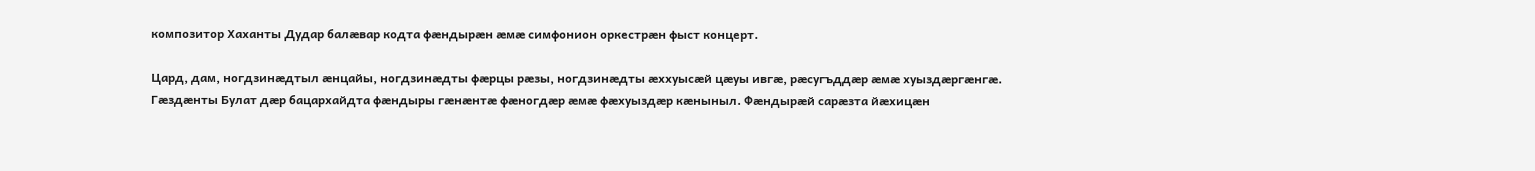композитор Хаханты Дудар балæвар кодта фæндырæн æмæ симфонион оркестрæн фыст концерт.

Цард, дам, ногдзинæдтыл æнцайы, ногдзинæдты фæрцы рæзы, ногдзинæдты æххуысæй цæуы ивгæ, рæсугъддæр æмæ хуыздæргæнгæ. Гæздæнты Булат дæр бацархайдта фæндыры гæнæнтæ фæногдæр æмæ фæхуыздæр кæныныл. Фæндырæй сарæзта йæхицæн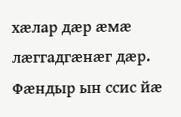хæлар дæр æмæ лæггадгæнæг дæр. Фæндыр ын ссис йæ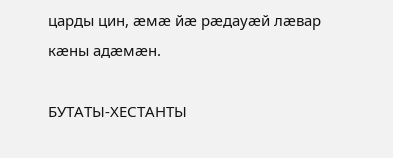царды цин, æмæ йæ рæдауæй лæвар кæны адæмæн.

БУТАТЫ-ХЕСТАНТЫ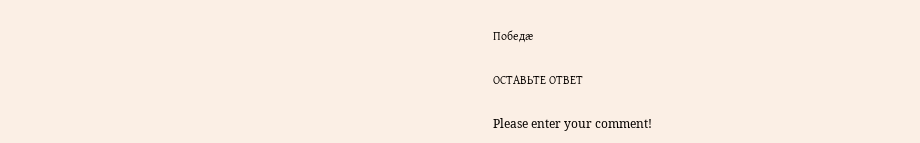Победæ

ОСТАВЬТЕ ОТВЕТ

Please enter your comment!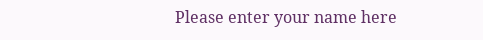Please enter your name here